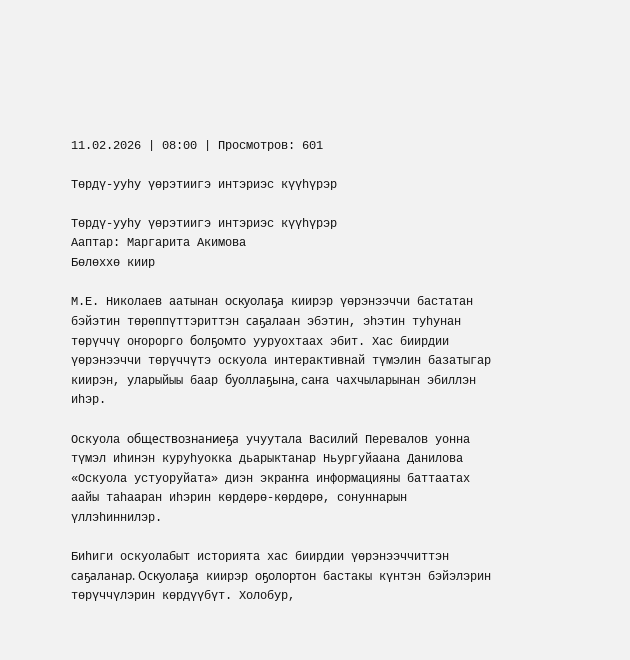11.02.2026 | 08:00 | Просмотров: 601

Төрдү-ууһу үөрэтиигэ интэриэс күүһүрэр

Төрдү-ууһу үөрэтиигэ интэриэс күүһүрэр
Ааптар: Маргарита Акимова
Бөлөххө киир

М.Е. Николаев аатынан оскуолаҕа киирэр үөрэнээччи бастатан бэйэтин төрөппүттэриттэн саҕалаан эбэтин, эһэтин туһунан төрүччү оҥорорго болҕомто ууруохтаах эбит. Хас биирдии үөрэнээччи төрүччүтэ оскуола интерактивнай түмэлин базатыгар киирэн, уларыйыы баар буоллаҕына, саҥа чахчыларынан эбиллэн иһэр.

Оскуола обществознаниеҕа учуутала Василий Перевалов уонна түмэл иһинэн куруһуокка дьарыктанар Ньургуйаана Данилова «Оскуола устуоруйата» диэн экраҥҥа информацияны баттаатах аайы таһааран иһэрин көрдөрө-көрдөрө, сонуннарын үллэһиннилэр.

Биһиги оскуолабыт историята хас биирдии үөрэнээччиттэн саҕаланар. Оскуолаҕа киирэр оҕолортон бастакы күнтэн бэйэлэрин төрүччүлэрин көрдүүбүт. Холобур,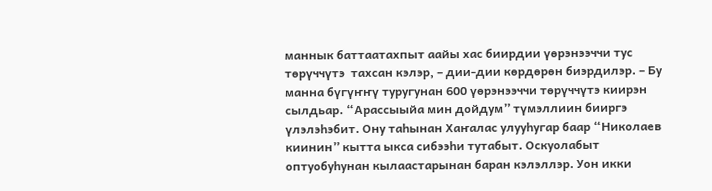маннык баттаатахпыт аайы хас биирдии үөрэнээччи тус төрүччүтэ  тахсан кэлэр, – дии-дии көрдөрөн биэрдилэр. – Бу манна бүгүҥҥү туругунан 600 үөрэнээччи төрүччүтэ киирэн сылдьар. “Арассыыйа мин дойдум” түмэллиин бииргэ үлэлэһэбит. Ону таһынан Хаҥалас улууһугар баар “Николаев киинин” кытта ыкса сибээһи тутабыт. Оскуолабыт оптуобуһунан кылаастарынан баран кэлэллэр. Уон икки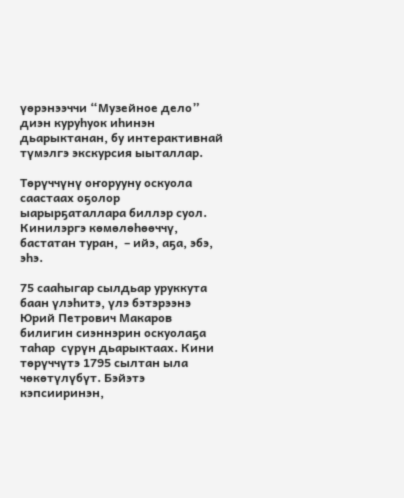үөрэнээччи “Музейное дело” диэн куруһуок иһинэн дьарыктанан, бу интерактивнай түмэлгэ экскурсия ыыталлар.

Төрүччүнү оҥорууну оскуола саастаах оҕолор ыарырҕаталлара биллэр суол. Кинилэргэ көмөлөһөөччү, бастатан туран,  – ийэ, аҕа, эбэ, эһэ.

75 сааһыгар сылдьар уруккута баан үлэһитэ, үлэ бэтэрээнэ  Юрий Петрович Макаров билигин сиэннэрин оскуолаҕа таһар  сүрүн дьарыктаах. Кини төрүччүтэ 1795 сылтан ыла чөкөтүлүбүт. Бэйэтэ кэпсииринэн,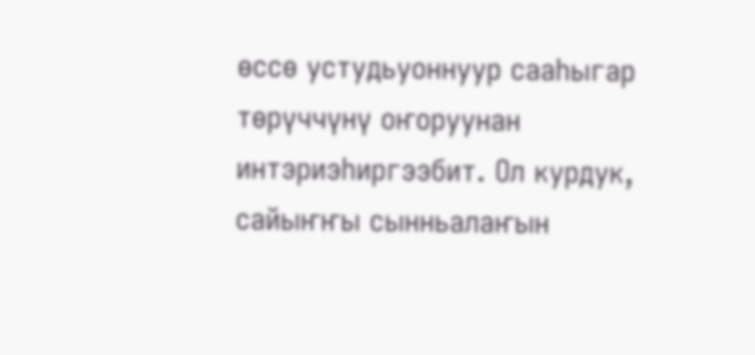өссө устудьуоннуур сааһыгар төрүччүнү оҥоруунан интэриэһиргээбит. Ол курдук, сайыҥҥы сынньалаҥын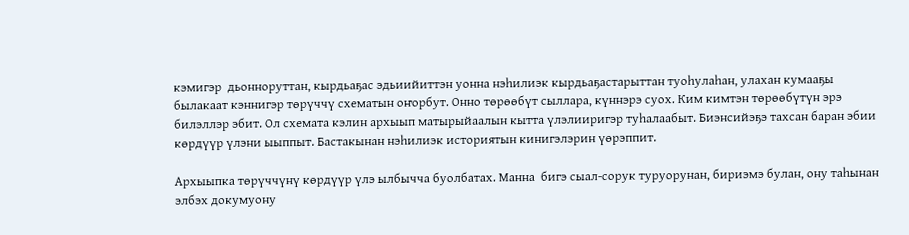кэмигэр  дьонноруттан, кырдьаҕас эдьиийиттэн уонна нэһилиэк кырдьаҕастарыттан туоһулаһан, улахан кумааҕы былакаат кэннигэр төрүччү схематын оҥорбут. Онно төрөөбүт сыллара, күннэрэ суох. Ким кимтэн төрөөбүтүн эрэ билэллэр эбит. Ол схемата кэлин архыып матырыйаалын кытта үлэлииригэр туһалаабыт. Биэнсийэҕэ тахсан баран эбии  көрдүүр үлэни ыыппыт. Бастакынан нэһилиэк историятын кинигэлэрин үөрэппит.

Архыыпка төрүччүнү көрдүүр үлэ ылбычча буолбатах. Манна  бигэ сыал-сорук туруорунан, бириэмэ булан, ону таһынан элбэх докумуону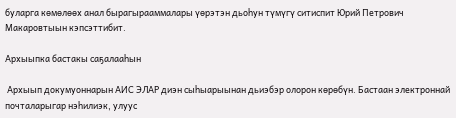буларга көмөлөөх анал бырагырааммалары үөрэтэн дьоһун түмүгү ситиспит Юрий Петрович Макаровтыын кэпсэттибит.

Архыыпка бастакы саҕалааһын

 Архыып докумуоннарын АИС ЭЛАР диэн сыһыарыынан дьиэбэр олорон көрөбүн. Бастаан электроннай почталарыгар нэһилиэк, улуус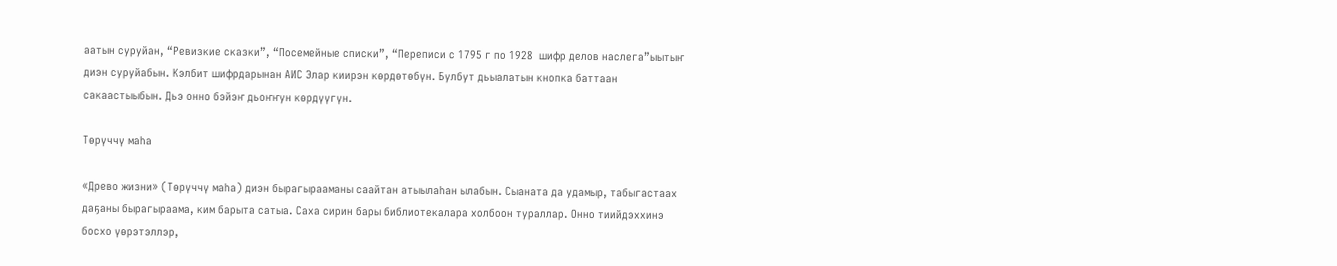аатын суруйан, “Ревизкие сказки”, “Посемейные списки”, “Переписи с 1795 г по 1928  шифр делов наслега”ыытыҥ диэн суруйабын. Кэлбит шифрдарынан АИС Элар киирэн көрдөтөбүн. Булбут дьыалатын кнопка баттаан сакаастыыбын. Дьэ онно бэйэҥ дьоҥҥун көрдүүгүн.

Төрүччү маһа

«Древо жизни» (Төрүччү маһа) диэн бырагырааманы саайтан атыылаһан ылабын. Сыаната да удамыр, табыгастаах даҕаны бырагыраама, ким барыта сатыа. Саха сирин бары библиотекалара холбоон тураллар. Онно тиийдэххинэ босхо үөрэтэллэр,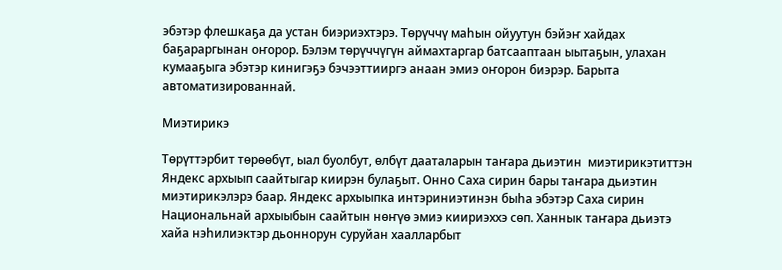эбэтэр флешкаҕа да устан биэриэхтэрэ. Төрүччү маһын ойуутун бэйэҥ хайдах баҕараргынан оҥорор. Бэлэм төрүччүгүн аймахтаргар батсааптаан ыытаҕын, улахан кумааҕыга эбэтэр кинигэҕэ бэчээттииргэ анаан эмиэ оҥорон биэрэр. Барыта автоматизированнай.

Миэтирикэ

Төрүттэрбит төрөөбүт, ыал буолбут, өлбүт дааталарын таҥара дьиэтин  миэтирикэтиттэн Яндекс архыып саайтыгар киирэн булаҕыт. Онно Саха сирин бары таҥара дьиэтин миэтирикэлэрэ баар. Яндекс архыыпка интэриниэтинэн быһа эбэтэр Саха сирин Национальнай архыыбын саайтын нөҥүө эмиэ киириэххэ сөп. Ханнык таҥара дьиэтэ хайа нэһилиэктэр дьоннорун суруйан хаалларбыт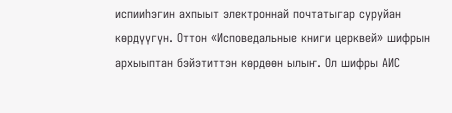испииһэгин ахпыыт электроннай почтатыгар суруйан көрдүүгүн. Оттон «Исповедальные книги церквей» шифрын архыыптан бэйэтиттэн көрдөөн ылыҥ. Ол шифры АИС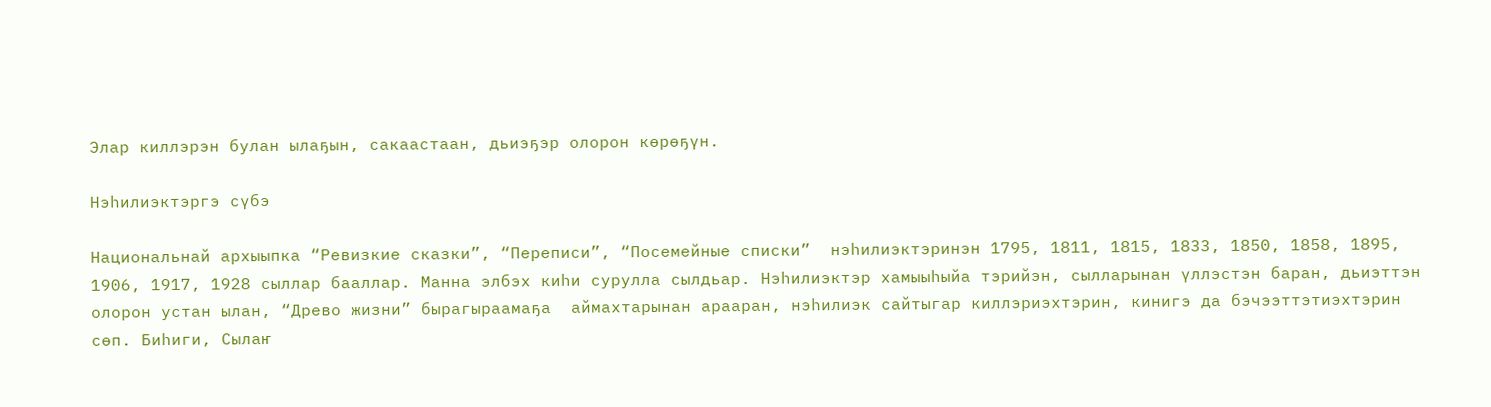Элар киллэрэн булан ылаҕын, сакаастаан, дьиэҕэр олорон көрөҕүн.

Нэһилиэктэргэ сүбэ

Национальнай архыыпка “Ревизкие сказки”, “Переписи”, “Посемейные списки”  нэһилиэктэринэн 1795, 1811, 1815, 1833, 1850, 1858, 1895, 1906, 1917, 1928 сыллар бааллар. Манна элбэх киһи сурулла сылдьар. Нэһилиэктэр хамыыһыйа тэрийэн, сылларынан үллэстэн баран, дьиэттэн олорон устан ылан, “Древо жизни” бырагыраамаҕа  аймахтарынан арааран, нэһилиэк сайтыгар киллэриэхтэрин, кинигэ да бэчээттэтиэхтэрин сөп. Биһиги, Сылаҥ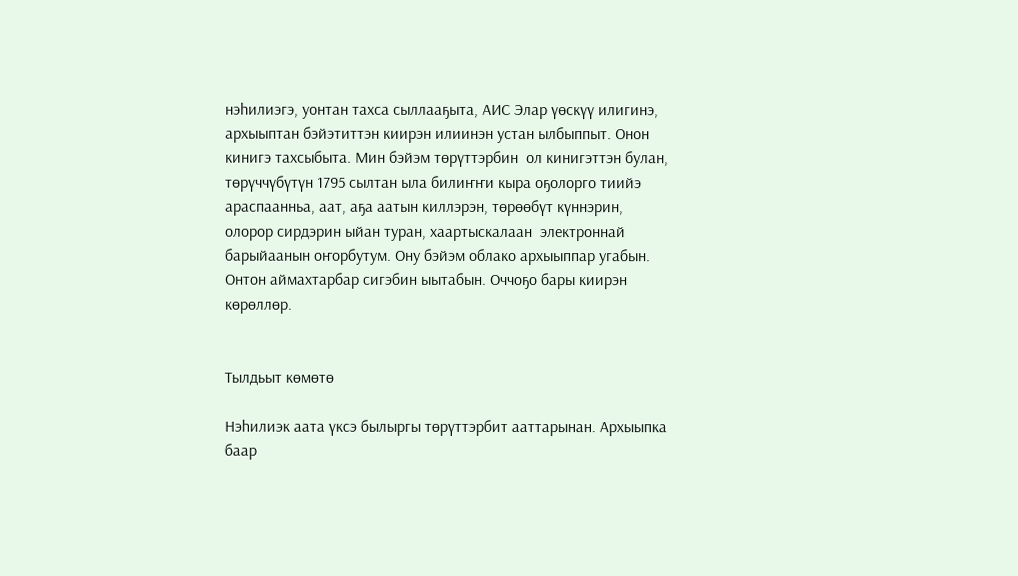нэһилиэгэ, уонтан тахса сыллааҕыта, АИС Элар үөскүү илигинэ, архыыптан бэйэтиттэн киирэн илиинэн устан ылбыппыт. Онон кинигэ тахсыбыта. Мин бэйэм төрүттэрбин  ол кинигэттэн булан, төрүччүбүтүн 1795 сылтан ыла билиҥҥи кыра оҕолорго тиийэ араспаанньа, аат, аҕа аатын киллэрэн, төрөөбүт күннэрин, олорор сирдэрин ыйан туран, хаартыскалаан  электроннай барыйаанын оҥорбутум. Ону бэйэм облако архыыппар угабын. Онтон аймахтарбар сигэбин ыытабын. Оччоҕо бары киирэн көрөллөр.


Тылдьыт көмөтө

Нэһилиэк аата үксэ былыргы төрүттэрбит ааттарынан. Архыыпка баар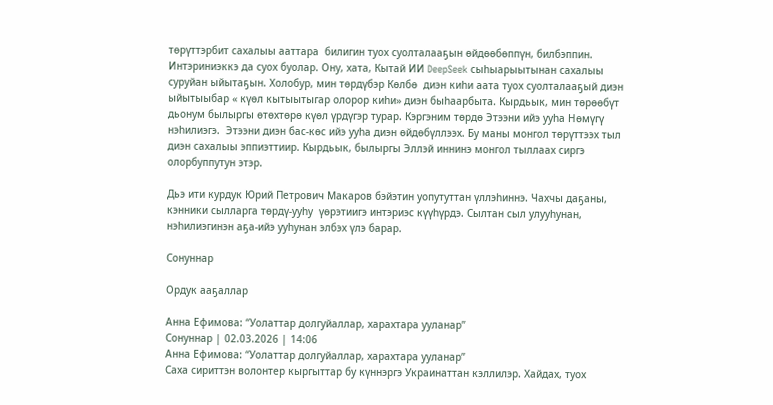төрүттэрбит сахалыы ааттара  билигин туох суолталааҕын өйдөөбөппүн, билбэппин. Интэриниэккэ да суох буолар. Ону, хата, Кытай ИИ DeepSeek сыһыарыытынан сахалыы суруйан ыйытаҕын. Холобур, мин төрдүбэр Көлбө  диэн киһи аата туох суолталааҕый диэн ыйытыыбар « күөл кытыытыгар олорор киһи» диэн быһаарбыта. Кырдьык, мин төрөөбүт дьонум былыргы өтөхтөрө күөл үрдүгэр турар. Кэргэним төрдө Этээни ийэ ууһа Нөмүгү нэһилиэгэ.  Этээни диэн бас-көс ийэ ууһа диэн өйдөбүллээх. Бу маны монгол төрүттээх тыл диэн сахалыы эппиэттиир. Кырдьык, былыргы Эллэй иннинэ монгол тыллаах сиргэ олорбуппутун этэр.

Дьэ ити курдук Юрий Петрович Макаров бэйэтин уопутуттан үллэһиннэ. Чахчы даҕаны, кэнники сылларга төрдү-ууһу  үөрэтиигэ интэриэс күүһүрдэ. Сылтан сыл улууһунан, нэһилиэгинэн аҕа-ийэ ууһунан элбэх үлэ барар.

Сонуннар

Ордук ааҕаллар

Анна Ефимова: “Уолаттар долгуйаллар, харахтара ууланар”
Сонуннар | 02.03.2026 | 14:06
Анна Ефимова: “Уолаттар долгуйаллар, харахтара ууланар”
Саха сириттэн волонтер кыргыттар бу күннэргэ Украинаттан кэллилэр. Хайдах, туох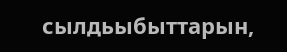сылдьыбыттарын,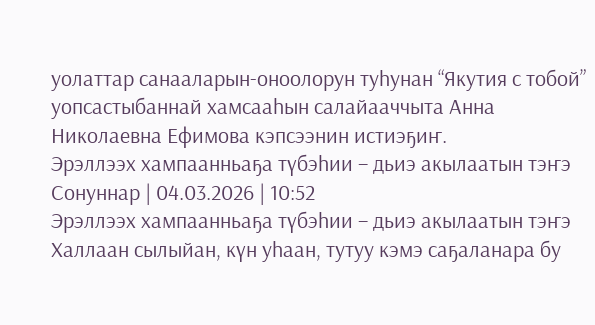уолаттар санааларын-оноолорун туһунан “Якутия с тобой” уопсастыбаннай хамсааһын салайааччыта Анна Николаевна Ефимова кэпсээнин истиэҕиҥ.
Эрэллээх хампаанньаҕа түбэһии – дьиэ акылаатын тэҥэ
Сонуннар | 04.03.2026 | 10:52
Эрэллээх хампаанньаҕа түбэһии – дьиэ акылаатын тэҥэ
Халлаан сылыйан, күн уһаан, тутуу кэмэ саҕаланара бу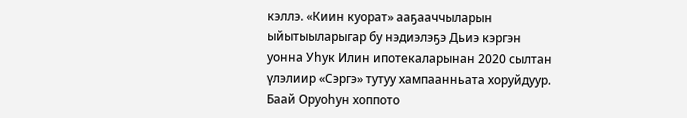кэллэ. «Киин куорат» ааҕааччыларын ыйытыыларыгар бу нэдиэлэҕэ Дьиэ кэргэн уонна Уһук Илин ипотекаларынан 2020 сылтан үлэлиир «Сэргэ» тутуу хампаанньата хоруйдуур.
Баай Оруоһун хоппото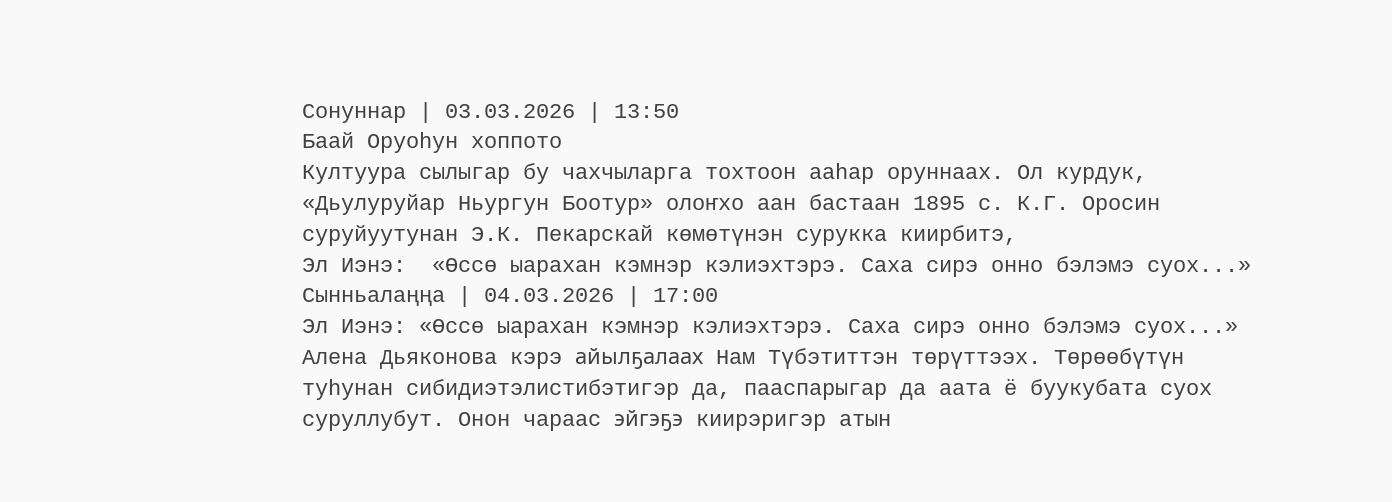Сонуннар | 03.03.2026 | 13:50
Баай Оруоһун хоппото
Култуура сылыгар бу чахчыларга тохтоон ааһар оруннаах. Ол курдук, «Дьулуруйар Ньургун Боотур» олоҥхо аан бастаан 1895 с. К.Г. Оросин суруйуутунан Э.К. Пекарскай көмөтүнэн сурукка киирбитэ,
Эл Иэнэ:  «Өссө ыарахан кэмнэр кэлиэхтэрэ. Саха сирэ онно бэлэмэ суох...»
Сынньалаңңа | 04.03.2026 | 17:00
Эл Иэнэ: «Өссө ыарахан кэмнэр кэлиэхтэрэ. Саха сирэ онно бэлэмэ суох...»
Алена Дьяконова кэрэ айылҕалаах Нам Түбэтиттэн төрүттээх. Төрөөбүтүн туһунан сибидиэтэлистибэтигэр да, пааспарыгар да аата ё буукубата суох суруллубут. Онон чараас эйгэҕэ киирэригэр атын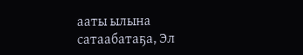ааты ылына сатаабатаҕа, Эл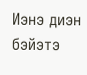Иэнэ диэн бэйэтэ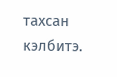тахсан кэлбитэ.